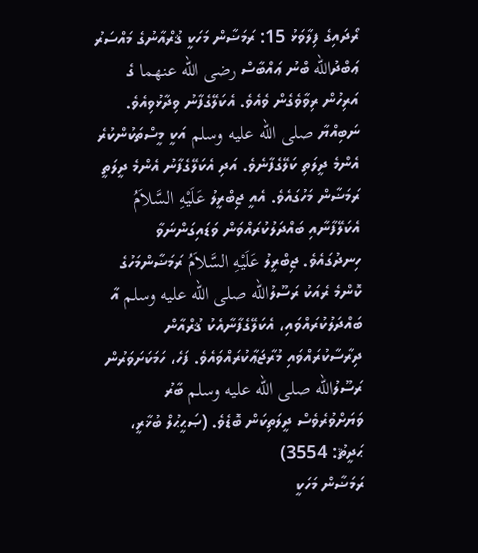ރޯދައިގެ ފިލާވަޅު 15: ރަމަޟާން މަހަކީ ޤުރްއާނުގެ މައްސަރު
ޢަބްދުالله ބްނު ޢައްބާސް رضى الله عنهما ގެ އަރިހުން ރިވާވެގެން ވެއެވެ. އެކަލޭގެފާނު ވިދާޅުވިއެވެ. ނަބިއްޔާ صلى الله عليه وسلم އަކީ މީސްތަކުންކުރެ އެންމެ ދީލަތި ކަލޭގެފާނެވެ. އަދި އެކަލޭގެފާނު އެންމެ ދީލަތީ ރަމަޟާން މަހުގައެވެ. އެއީ ޖިބްރީލު عَلَيْهِ السَّلاَمُ އެކަލޭފާނާއި ބައްދަލުކުރައްވަން ވަޑައިގަންނަވާ ހިނދުގައެވެ. ޖިބްރީލު عَلَيْهِ السَّلاَمُ ރަމަޟާންމަހުގެ ކޮންމެ ރެއަކު ރަސޫލުالله صلى الله عليه وسلم އާ ބައްދަލުކުރައްވައި، އެކަލޭގެފާނާއެކު ޤުރްއާން ދިރާސާކުރައްވައި މުރާޖަޢާކުރައްވައެވެ. ފަހެ، ހަމަކަށަވަރުން ރަސޫލުالله صلى الله عليه وسلم ބާރު ވަޔަށްވުރެވެސް ދީލަތިކަން ބޮޑެވެ. (ޞަޙީޙުލް ބުޚާރީ، ޙަދީޘު: 3554)
ރަމަޟާން މަހަކީ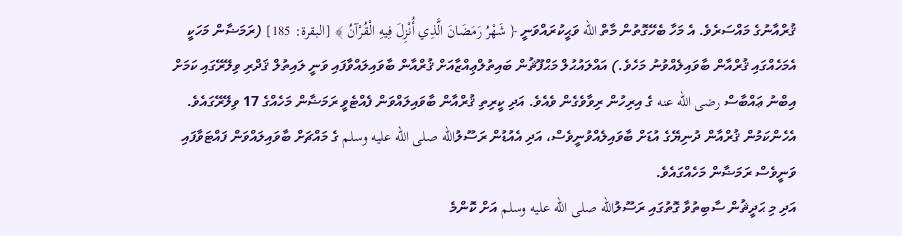ޤުރްއާނުގެ މައްސަރެވެ. އެ މަހާ ބެހޭގޮތުން މާތް الله ވަޙީކުރައްވަނީ ﴿ شَهْرُ رَمَضَانَ الَّذِي أُنْزِلَ فِيهِ الْقُرْآنُ ﴾ [البقرة: 185] (ރަމަޟާން މަހަކީ އެމަހެއްގައި ޤުރްއާން ބާވައިލެއްވުނު މަހެވެ.) އައްލައުޙުލް މަޙްފޫޘުން ބައިތުލްޢިއްޒާއަށް ޤުރްއާން ބާވައިލައްވާފައި ވަނީ ލައިތުލް ޤަދްރި ވިލޭރޭގައި ކަމަށް އިބްނު ޢައްބާސް رضى الله عنه ގެ އިރިހުން ރިވާވެގެން ވެއެވެ. އަދި ކީރިތި ޤުރްއާން ބާވައިލައްވަން ފެއްޓެވީ ރަމަޟާން މަހެއްގެ 17 ވިލޭރޭގައެވެ. އެހެންކަމުން ޤުރްއާން ދުނިޔޭގެ އުޑަށް ބާވައިލެއްވުނީވެސް، އަދި އެއުޑުން ރަސޫލުالله صلى الله عليه وسلم ގެ މައްޗަށް ބާވައިލައްވަން ފައްޓަވާފައި ވަނީވެސް ރަމަޟާން މަހެއްގައެވެ.
އަދި މި ޙަދީޘުން ސާބިތުވާ ގޮތުގައި ރަސޫލުالله صلى الله عليه وسلم އަށް ކޮންމެ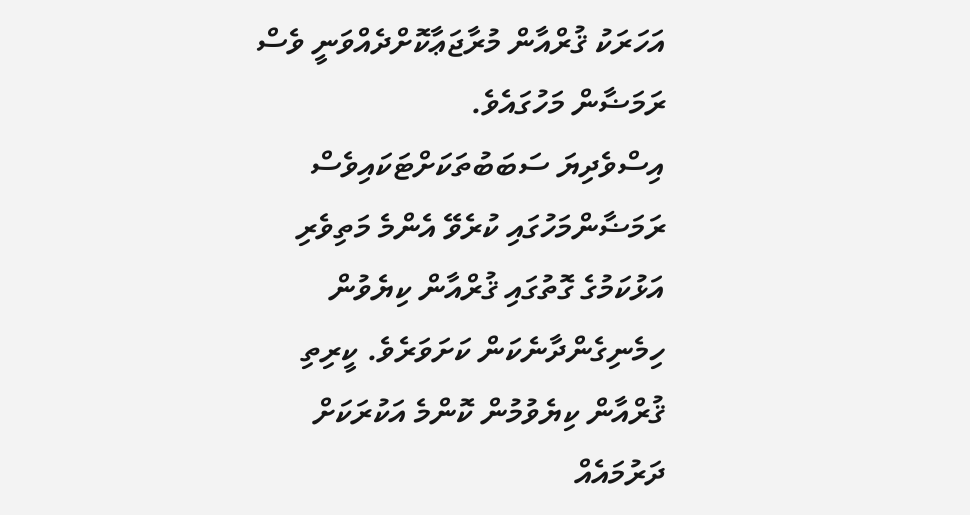އަހަރަކު ޤުރްއާން މުރާޖަޢާކޮށްދެއްވަނީ ވެސް ރަމަޟާން މަހުގައެވެ.
އިސްވެދިޔަ ސަބަބުތަކަށްޓަކައިވެސް ރަމަޟާންމަހުގައި ކުރެވޭ އެންމެ މަތިވެރި އަޅުކަމުގެ ގޮތުގައި ޤުރްއާން ކިޔެވުން ހިމެނިގެންދާނެކަން ކަށަވަރެވެ. ކީރިތި ޤުރްއާން ކިޔެވުމުން ކޮންމެ އަކުރަކަށް ދަރުމައެއް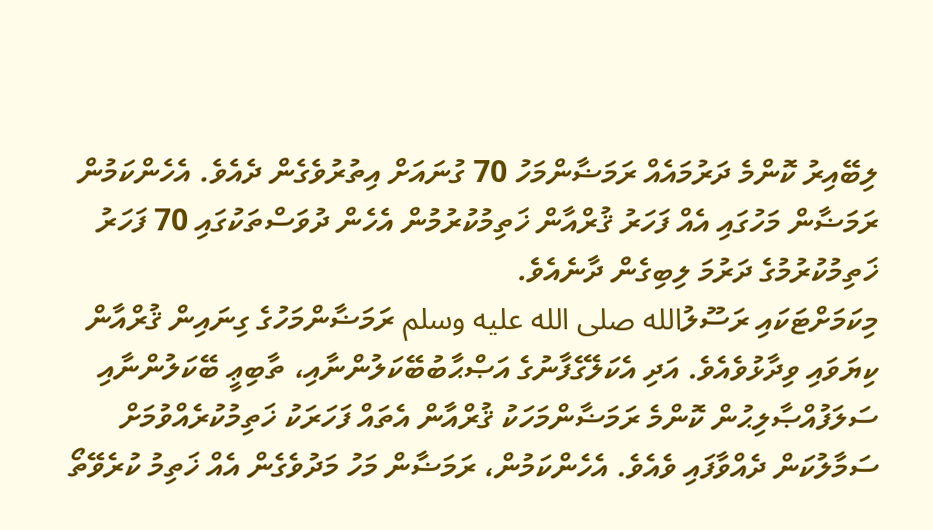ލިބޭއިރު ކޮންމެ ދަރުމައެއް ރަމަޟާންމަހު 70 ގުނައަށް އިތުރުވެގެން ދެއެވެ. އެހެންކަމުން ރަމަޟާން މަހުގައި އެއް ފަހަރު ޤުރްއާން ޚަތިމުކުރުމުން އެހެން ދުވަސްތަކުގައި 70 ފަހަރު ޚަތިމުކުރުމުގެ ދަރުމަ ލިބިގެން ދާނެއެވެ.
މިކަމަށްޓަކައި ރަސޫލުالله صلى الله عليه وسلم ރަމަޟާންމަހުގެ ގިނައިން ޤުރްއާން ކިޔަވައި ވިދާޅުވެއެވެ. އަދި އެކަލޭގެފާނުގެ އަޞްޙާބުބޭކަލުންނާއި، ތާބިޢީ ބޭކަލުންނާއި ސަލަފުއްޞާލިޙުން ކޮންމެ ރަމަޟާންމަހަކު ޤުރްއާން އެތައް ފަހަރަކު ޚަތިމުކުރެއްވުމަށް ސަމާލުކަން ދެއްވާފައި ވެއެވެ. އެހެންކަމުން، ރަމަޟާން މަހު މަދުވެގެން އެއް ޚަތިމު ކުރެވޭތޯ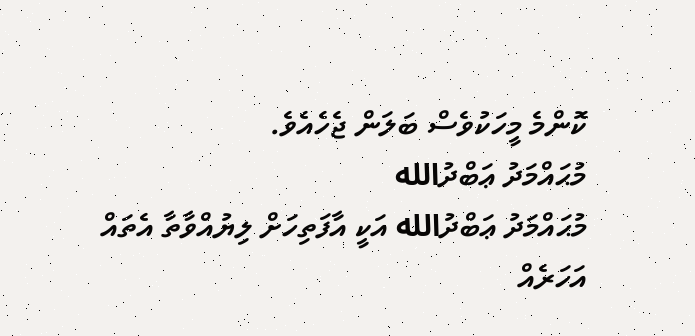ކޮންމެ މީހަކުވެސް ބަލަން ޖެހެއެވެ.
މުޙައްމަދު ޢަބްދުالله
މުޙައްމަދު ޢަބްދުالله އަކީ އާފަތިހަށް ލިޔުއްވާތާ އެތައް އަހަރެއް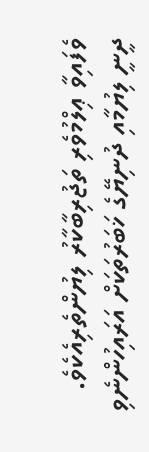ވެފައިވާ ޢިލްމުވެރި ތަޖުރިބާކާރު ލިޔުންތެރިއެކެވެ. ދީނީ ލިޔުމާއި ދުނިޔޭގެ ޚަބަރުތަކަށް އަރައިހުންނެވި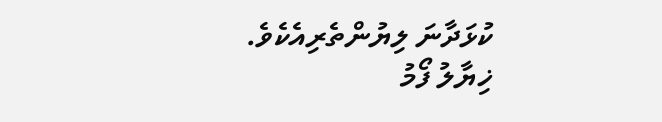ކުޅަދާނަ ލިޔުންތެރިއެކެވެ.
ޚިޔާލު ފޯމު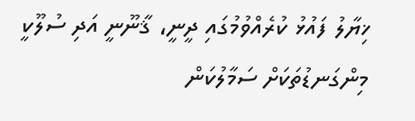ޚިޔާލު ފައުޅު ކުރެއްވުމުގައި ދީނީ، ޤާނޫނީ އަދި ސުލޫކީ މިންގަނޑުތަކަށް ސަމާލުކަން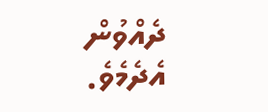ދެއްވުން އެދެމެވެ.